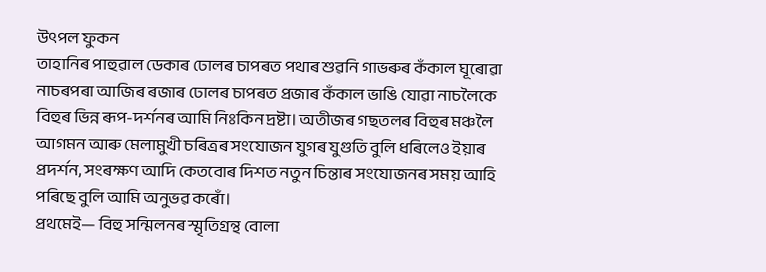উৎপল ফুকন
তাহানিৰ পাহুৱাল ডেকাৰ ঢোলৰ চাপৰত পথাৰ শুৱনি গাভৰুৰ কঁকাল ঘূৰোৱা নাচৰপৰা আজিৰ ৰজাৰ ঢোলৰ চাপৰত প্ৰজাৰ কঁকাল ভাঙি যোৱা নাচলৈকে বিহুৰ ভিন্ন ৰূপ-দৰ্শনৰ আমি নিঃকিন দ্ৰষ্টা। অতীজৰ গছতলৰ বিহুৰ মঞ্চলৈ আগমন আৰু মেলামুখী চৰিত্ৰৰ সংযোজন যুগৰ যুগুতি বুলি ধৰিলেও ইয়াৰ প্ৰদৰ্শন, সংৰক্ষণ আদি কেতবোৰ দিশত নতুন চিন্তাৰ সংযোজনৰ সময় আহি পৰিছে বুলি আমি অনুভৱ কৰোঁ।
প্ৰথমেই— বিহু সন্মিলনৰ স্মৃতিগ্ৰন্থ বোলা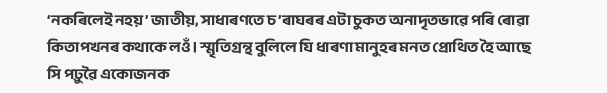‘নকৰিলেই নহয়’ জাতীয়, সাধাৰণতে চ’ৰাঘৰৰ এটা চুকত অনাদৃতভাৱে পৰি ৰোৱা কিতাপখনৰ কথাকে লওঁ। স্মৃতিগ্ৰন্থ বুলিলে যি ধাৰণা মানুহৰ মনত প্ৰোথিত হৈ আছে সি পঢ়ুৱৈ একোজনক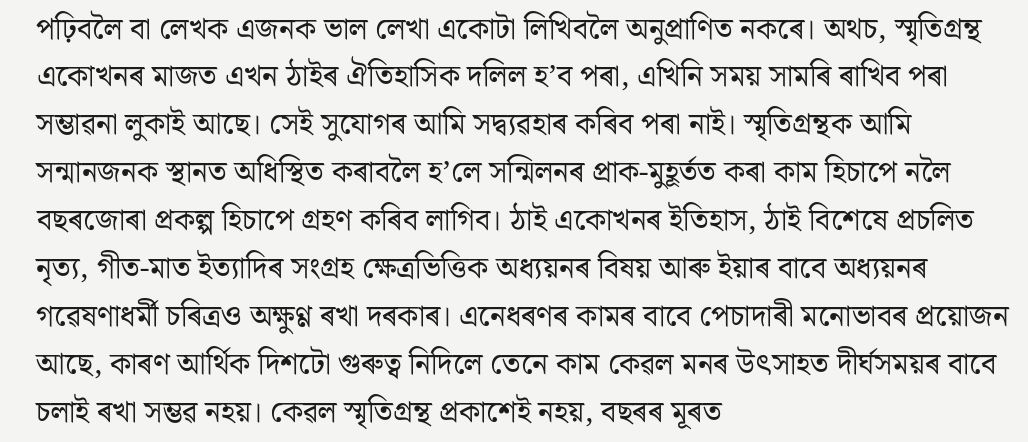পঢ়িবলৈ বা লেখক এজনক ভাল লেখা একোটা লিখিবলৈ অনুপ্ৰাণিত নকৰে। অথচ, স্মৃতিগ্ৰন্থ একোখনৰ মাজত এখন ঠাইৰ ঐতিহাসিক দলিল হ’ব পৰা, এখিনি সময় সামৰি ৰাখিব পৰা সম্ভাৱনা লুকাই আছে। সেই সুযোগৰ আমি সদ্ব্যৱহাৰ কৰিব পৰা নাই। স্মৃতিগ্ৰন্থক আমি সন্মানজনক স্থানত অধিস্থিত কৰাবলৈ হ’লে সন্মিলনৰ প্ৰাক-মুহূৰ্তত কৰা কাম হিচাপে নলৈ বছৰজোৰা প্ৰকল্প হিচাপে গ্ৰহণ কৰিব লাগিব। ঠাই একোখনৰ ইতিহাস, ঠাই বিশেষে প্ৰচলিত নৃত্য, গীত-মাত ইত্যাদিৰ সংগ্ৰহ ক্ষেত্ৰভিত্তিক অধ্যয়নৰ বিষয় আৰু ইয়াৰ বাবে অধ্যয়নৰ গৱেষণাধৰ্মী চৰিত্ৰও অক্ষুণ্ণ ৰখা দৰকাৰ। এনেধৰণৰ কামৰ বাবে পেচাদাৰী মনোভাবৰ প্ৰয়োজন আছে, কাৰণ আৰ্থিক দিশটো গুৰুত্ব নিদিলে তেনে কাম কেৱল মনৰ উৎসাহত দীৰ্ঘসময়ৰ বাবে চলাই ৰখা সম্ভৱ নহয়। কেৱল স্মৃতিগ্ৰন্থ প্ৰকাশেই নহয়, বছৰৰ মূৰত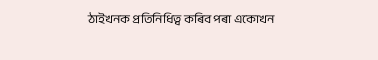ঠাইখনক প্ৰতিনিধিত্ব কৰিব পৰা একোখন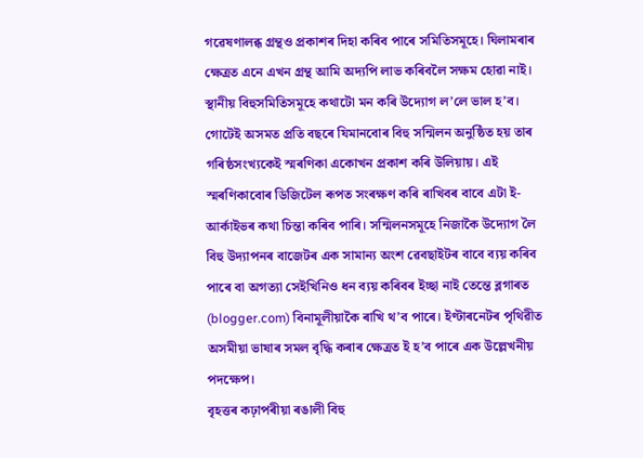গৱেষণালব্ধ গ্ৰন্থও প্ৰকাশৰ দিহা কৰিব পাৰে সমিতিসমূহে। ঘিলামৰাৰ ক্ষেত্ৰত এনে এখন গ্ৰন্থ আমি অদ্যপি লাভ কৰিবলৈ সক্ষম হোৱা নাই। স্থানীয় বিহুসমিতিসমূহে কথাটো মন কৰি উদ্যোগ ল’লে ভাল হ’ব।
গোটেই অসমত প্ৰতি বছৰে যিমানবোৰ বিহু সন্মিলন অনুষ্ঠিত হয় তাৰ গৰিষ্ঠসংখ্যকেই স্মৰণিকা একোখন প্ৰকাশ কৰি উলিয়ায়। এই স্মৰণিকাবোৰ ডিজিটেল ৰূপত সংৰক্ষণ কৰি ৰাখিবৰ বাবে এটা ই-আৰ্কাইভৰ কথা চিন্তা কৰিব পাৰি। সন্মিলনসমূহে নিজাকৈ উদ্যোগ লৈ বিহু উদ্যাপনৰ বাজেটৰ এক সামান্য অংশ ৱেবছাইটৰ বাবে ব্যয় কৰিব পাৰে বা অগত্যা সেইখিনিও ধন ব্যয় কৰিবৰ ইচ্ছা নাই তেন্তে ব্লগাৰত (blogger.com) বিনামূলীয়াকৈ ৰাখি থ’ব পাৰে। ইণ্টাৰনেটৰ পৃথিৱীত অসমীয়া ভাষাৰ সমল বৃদ্ধি কৰাৰ ক্ষেত্ৰত ই হ’ব পাৰে এক উল্লেখনীয় পদক্ষেপ।
বৃহত্তৰ কঢ়াপৰীয়া ৰঙালী বিহু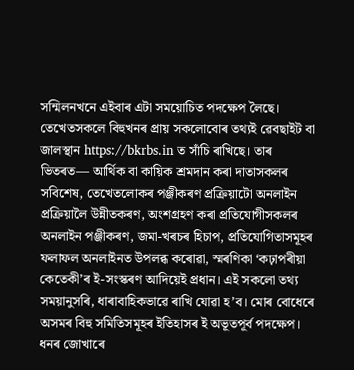সন্মিলনখনে এইবাৰ এটা সময়োচিত পদক্ষেপ লৈছে। তেখেতসকলে বিহুখনৰ প্ৰায় সকলোবোৰ তথ্যই ৱেবছাইট বা জালস্থান https://bkrbs.in ত সাঁচি ৰাখিছে। তাৰ ভিতৰত— আৰ্থিক বা কায়িক শ্ৰমদান কৰা দাতাসকলৰ সবিশেষ, তেখেতলোকৰ পঞ্জীকৰণ প্ৰক্ৰিয়াটো অনলাইন প্ৰক্ৰিয়ালৈ উন্নীতকৰণ, অংশগ্ৰহণ কৰা প্ৰতিযোগীসকলৰ অনলাইন পঞ্জীকৰণ, জমা-খৰচৰ হিচাপ, প্ৰতিযোগিতাসমূহৰ ফলাফল অনলাইনত উপলব্ধ কৰোৱা, স্মৰণিকা ‘কঢ়াপৰীয়া কেতেকী’ৰ ই-সংস্কৰণ আদিয়েই প্ৰধান। এই সকলো তথ্য সময়ানুসৰি, ধাৰাবাহিকভাৱে ৰাখি যোৱা হ’ব। মোৰ বোধেৰে অসমৰ বিহু সমিতিসমূহৰ ইতিহাসৰ ই অভূতপূৰ্ব পদক্ষেপ। ধনৰ জোখাৰে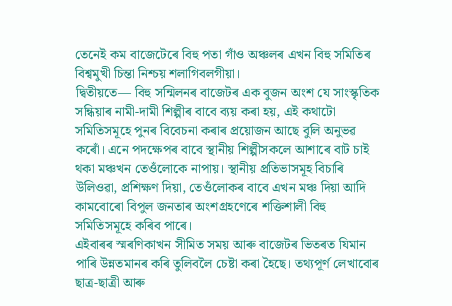তেনেই কম বাজেটেৰে বিহু পতা গাঁও অঞ্চলৰ এখন বিহু সমিতিৰ বিশ্বমুখী চিন্তা নিশ্চয় শলাগিবলগীয়া।
দ্বিতীয়তে— বিহু সন্মিলনৰ বাজেটৰ এক বুজন অংশ যে সাংস্কৃতিক সন্ধিয়াৰ নামী-দামী শিল্পীৰ বাবে ব্যয় কৰা হয়, এই কথাটো সমিতিসমূহে পুনৰ বিবেচনা কৰাৰ প্ৰয়োজন আছে বুলি অনুভৱ কৰোঁ। এনে পদক্ষেপৰ বাবে স্থানীয় শিল্পীসকলে আশাৰে বাট চাই থকা মঞ্চখন তেওঁলোকে নাপায়। স্থানীয় প্ৰতিভাসমূহ বিচাৰি উলিওৱা, প্ৰশিক্ষণ দিয়া, তেওঁলোকৰ বাবে এখন মঞ্চ দিয়া আদি কামবোৰো বিপুল জনতাৰ অংশগ্ৰহণেৰে শক্তিশালী বিহু সমিতিসমূহে কৰিব পাৰে।
এইবাৰৰ স্মৰণিকাখন সীমিত সময় আৰু বাজেটৰ ভিতৰত যিমান পাৰি উন্নতমানৰ কৰি তুলিবলৈ চেষ্টা কৰা হৈছে। তথ্যপূৰ্ণ লেখাবোৰ ছাত্ৰ-ছাত্ৰী আৰু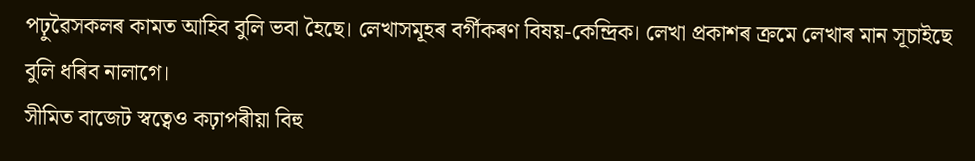পঢ়ুৱৈসকলৰ কামত আহিব বুলি ভবা হৈছে। লেখাসমূহৰ বৰ্গীকৰণ বিষয়-কেন্দ্ৰিক। লেখা প্ৰকাশৰ ক্ৰমে লেখাৰ মান সূচাইছে বুলি ধৰিব নালাগে।
সীমিত বাজেট স্বত্বেও কঢ়াপৰীয়া বিহু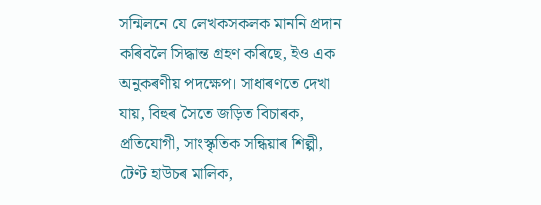সন্মিলনে যে লেখকসকলক মাননি প্ৰদান কৰিবলৈ সিদ্ধান্ত গ্ৰহণ কৰিছে, ইও এক অনুকৰণীয় পদক্ষেপ। সাধাৰণতে দেখা যায়, বিহুৰ সৈতে জড়িত বিচাৰক, প্ৰতিযোগী, সাংস্কৃতিক সন্ধিয়াৰ শিল্পী, টেণ্ট হাউচৰ মালিক,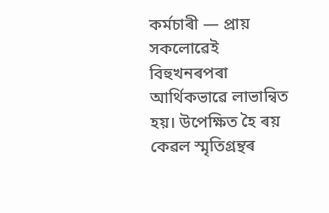কৰ্মচাৰী — প্ৰায় সকলোৱেই বিহুখনৰপৰা আৰ্থিকভাৱে লাভান্বিত হয়। উপেক্ষিত হৈ ৰয় কেৱল স্মৃতিগ্ৰন্থৰ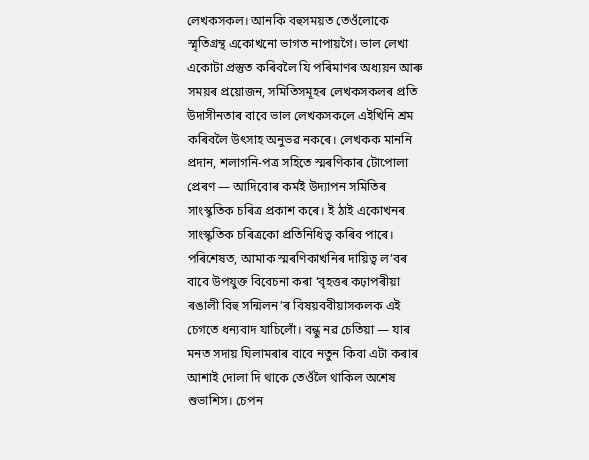লেখকসকল। আনকি বহুসময়ত তেওঁলোকে স্মৃতিগ্ৰন্থ একোখনো ভাগত নাপায়গৈ। ভাল লেখা একোটা প্ৰস্তুত কৰিবলৈ যি পৰিমাণৰ অধ্যয়ন আৰু সময়ৰ প্ৰয়োজন, সমিতিসমূহৰ লেখকসকলৰ প্ৰতি উদাসীনতাৰ বাবে ভাল লেখকসকলে এইখিনি শ্ৰম কৰিবলৈ উৎসাহ অনুভৱ নকৰে। লেখকক মাননি প্ৰদান, শলাগনি-পত্ৰ সহিতে স্মৰণিকাৰ টোপোলা প্ৰেৰণ — আদিবোৰ কৰ্মই উদ্যাপন সমিতিৰ সাংস্কৃতিক চৰিত্ৰ প্ৰকাশ কৰে। ই ঠাই একোখনৰ সাংস্কৃতিক চৰিত্ৰকো প্ৰতিনিধিত্ব কৰিব পাৰে।
পৰিশেষত, আমাক স্মৰণিকাখনিৰ দায়িত্ব ল’বৰ বাবে উপযুক্ত বিবেচনা কৰা ‘বৃহত্তৰ কঢ়াপৰীয়া ৰঙালী বিহু সন্মিলন’ৰ বিষয়ববীয়াসকলক এই চেগতে ধন্যবাদ যাচিলোঁ। বন্ধু নৱ চেতিয়া — যাৰ মনত সদায় ঘিলামৰাৰ বাবে নতুন কিবা এটা কৰাৰ আশাই দোলা দি থাকে তেওঁলৈ থাকিল অশেষ শুভাশিস। চেপন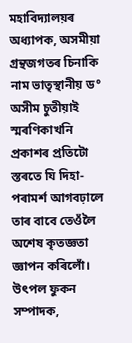মহাবিদ্যালয়ৰ অধ্যাপক, অসমীয়া গ্ৰন্থজগতৰ চিনাকি নাম ভাতৃস্থানীয় ড° অসীম চুতীয়াই স্মৰণিকাখনি প্ৰকাশৰ প্ৰতিটো স্তৰতে যি দিহা-পৰামৰ্শ আগবঢ়ালে তাৰ বাবে তেওঁলৈ অশেষ কৃতজ্ঞতা জ্ঞাপন কৰিলোঁ।
উৎপল ফুকন
সম্পাদক,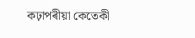কঢ়াপৰীয়া কেতেকী